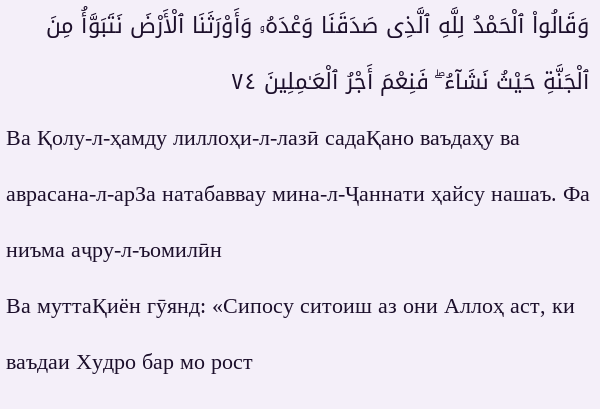وَقَالُوا۟ ٱلْحَمْدُ لِلَّهِ ٱلَّذِى صَدَقَنَا وَعْدَهُۥ وَأَوْرَثَنَا ٱلْأَرْضَ نَتَبَوَّأُ مِنَ ٱلْجَنَّةِ حَيْثُ نَشَآءُ ۖ فَنِعْمَ أَجْرُ ٱلْعَـٰمِلِينَ ٧٤
Ва Қолу-л-ҳамду лиллоҳи-л-лазӣ садаҚано ваъдаҳу ва аврасана-л-арЗа натабаввау мина-л-Ҷаннати ҳайсу нашаъ. Фа ниъма аҷру-л-ъомилӣн
Ва муттаҚиён гӯянд: «Сипосу ситоиш аз они Аллоҳ аст, ки ваъдаи Худро бар мо рост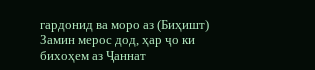гардонид ва моро аз (Биҳишт) Замин мерос дод, ҳар ҷо ки бихоҳем аз Ҷаннат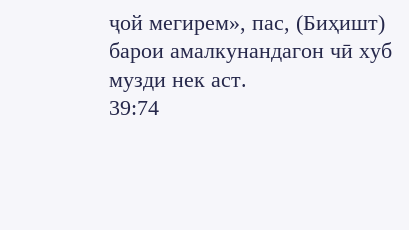ҷой мегирем», пас, (Биҳишт) барои амалкунандагон чӣ хуб музди нек аст.
39:74